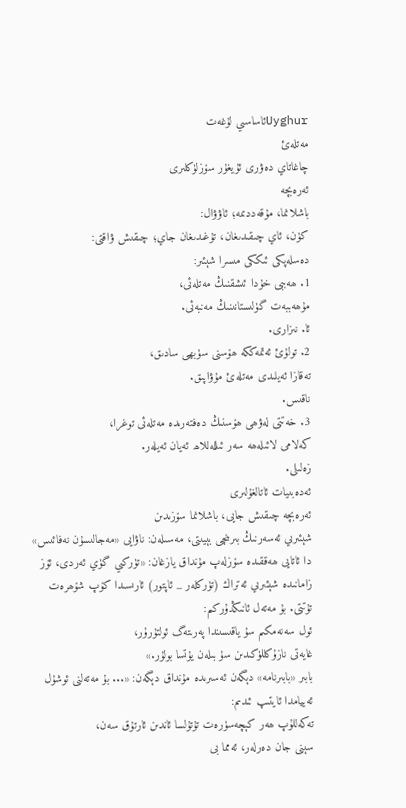Uyghurئاساسىي لۇغەت
مەتلەئ
چاغاتاي دەۋرى ئۇيغۇر سۆزلۈكلىرى
ئەرەبچە
باشلانما، مۇقەددىمە؛ ئاۋۋال:
كۈن، ئاي چىقىدىغان، تۇغىدىغان جاي؛ چىقىش ۋاقتى:
دەسلەپكى ئىككى مىسرا شېئىر:
1. ھەببى خۇدا ئىشقنىڭ مەتلەئى،
مۇھەببەت گۈلىستانىنىڭ مەنبەئى.
ئا. نىزارى.
2. تولۇئ ئەتمەككە ھۆسنى سۈبھى سادىق،
تەقازا ئەيلىدى مەتلەئ مۇۋاپىق.
ناقىس.
3. خەتتى لەۋھى ھۆسنىڭ دەفتەرىدە مەتلەئى توغرا،
كەلامى لائىلەھە سەر ئىللەللاھ ئەيان ئەيلەر.
زەلىلى.
ئەدەبىيات ئاتالغۇلىرى
ئەرەبچە چىقىش جايى، باشلانما سۆزىدىن
شېئىرىي ئەسەرنىڭ بىرىنچى بېيىتى، مەسىلەن: ناۋايى «مەجالىسۇن نەفائىس» دا ئاتايى ھەققىدە سۆزلەپ مۇنداق يازغان: «تۈركىي گۈي ئەردى، ئۆز زامانىدە شېئىرىي ئەتراك (تۈركلەر _ ئاپتور) ئارىسىدا كۆپ شۆھرەت تۇتتى. بۇ مەتەل ئانىڭدۇركىم:
ئول سەنەمكىم سۇ ياقىسىندا پەرىتەگ ئولتۇرۇر،
غايەتى نازۇكللۈكىدىن سۇ بىلەن يۇتسا بولۇر.»
بابىر «بابىرنامە» دېگەن ئەسىرىدە مۇنداق دېگەن: «... بۇ مەتەلنى ئوشۇل ئەييامدا ئايتىپ ئىدىم:
تەكەللۇپ ھەر كېچەسۈرەت تۇتۇلسا ئاندىن ئارتۇق سەن،
سېنى جان دەرلەر، ئەمما بى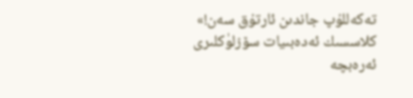تەكەللۇپ جاندىن ئارتۇق سەن!»
كلاسسىك ئەدەبىيات سۆزلۈكلىرى
ئەرەبچە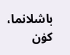باشلانما، كۈن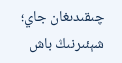چىقىدىغان جاي؛ شېئىرنىڭ باش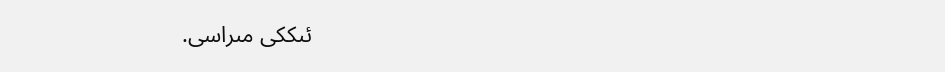ئىككى مىراسى.